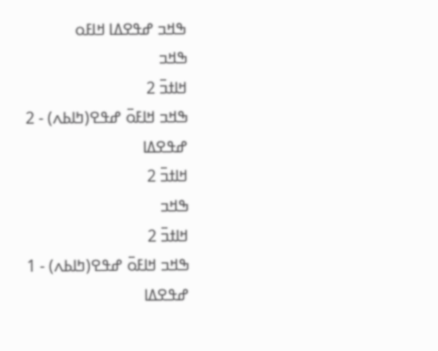ߒߞߏ ߝߟߐߡߊ ߞߊߓߋ
ߒߞߏ
ߞߊߙߏ߫ 2
ߒߞߏ ߞߊߓߋ߫ ߝߟߐ(ߤߊߕߍ) - 2
ߝߟߐߡߊ
ߞߊߙߏ߫ 2
ߒߞߏ
ߞߊߙߏ߫ 2
ߒߞߏ ߞߊߓߋ߫ ߝߟߐ(ߤߊߕߍ) - 1
ߝߟߐߡߊ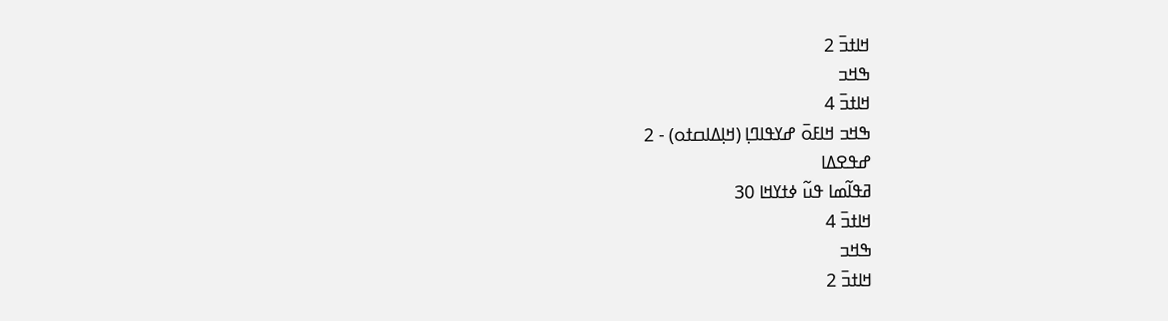ߞߊߙߏ߫ 2
ߒߞߏ
ߞߊߙߏ߫ 4
ߒߞߏ ߞߊߓߋ߫ ߝߌߟߊߣߊ߲ (ߞߊ߲ߡߊߛߙߋ) - 2
ߝߟߐߡߊ
ߥߟߊ߬ߘߊ ߟߎ߬ ߦߙߌߞߊ 30
ߞߊߙߏ߫ 4
ߒߞߏ
ߞߊߙߏ߫ 2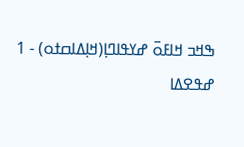ߒߞߏ ߞߊߓߋ߫ ߝߌߟߊߣߊ߲(ߞߊ߲ߡߊߛߙߋ) - 1
ߝߟߐߡߊ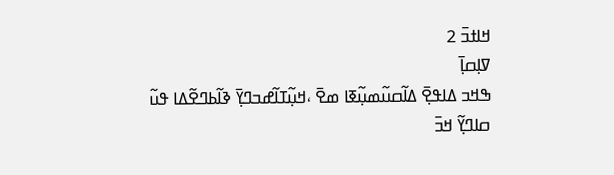ߞߊߙߏ߫ 2
ߜߊ߲ߛߊ߲߫
ߒߞߏ ߡߊߟߐ߲߫ ߡߊ߬ߛߎ߬ߘߎ߲߬ߧߊ ߘߐ߫ ،ߞߎ߲߬ߠߊ߬ߝߏߣߌ߲߫ ߢߊ߬ߕߣߐ߬ߡߊ ߟߎ߬ ߛߊߣߌ߲߬ ߞߏ߫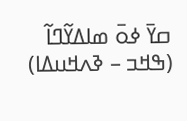ߛߌ߫ ߦߋ߫ ߘߊߡߌ߬ߣߊ߬ (ߒߞߏ – ߢߍߞߎߡߊ)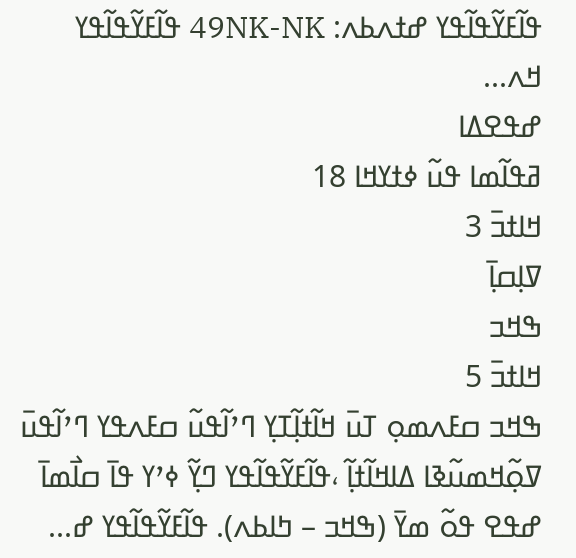ߟߊ߬ߓߌ߬ߟߊ߬ߟߌ ߝߙߍߕߍ: 49NK-NK ߟߊ߬ߓߌ߬ߟߊ߬ߟߌ ߞߍ...
ߝߟߐߡߊ
ߥߟߊ߬ߘߊ ߟߎ߬ ߦߙߌߞߊ 18
ߞߊߙߏ߫ 3
ߜߊ߲ߛߊ߲߫
ߒߞߏ
ߞߊߙߏ߫ 5
ߒߞߏ ߛߓߍߘߋ߲ ߠߎ߫ ߞߊ߬ߙߊ߲߬ߠߌ߲ ߣߴߊ߬ߟߎ߬ ߛߓߍߟߌ ߣߴߊ߬ߟߎ߫ ߜߋ߲߬ߞߘߎ߬ߢߊ ߡߊߞߊ߬ߙߊ߲߬ ،ߟߊ߬ߓߌ߬ߟߊ߬ߟߌ ߣߌ߲߬ ߦߴߌ ߟߊ߫ ߛߊ߯ߘߊ߫ ߝߟߐ ߟߋ߬ ߘߌ߫ (ߒߞߏ – ߤߊߕߍ). ߟߊ߬ߓߌ߬ߟߊ߬ߟߌ ߝ...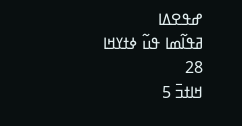ߝߟߐߡߊ
ߥߟߊ߬ߘߊ ߟߎ߬ ߦߙߌߞߊ 28
ߞߊߙߏ߫ 5